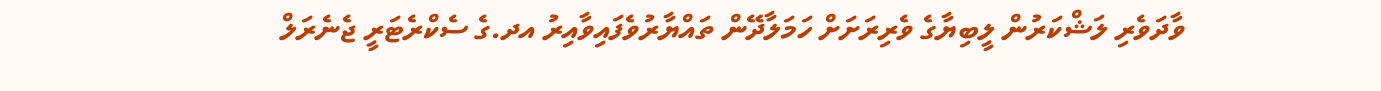ވާދަވެރި ލަޝްކަރުން ލީބިޔާގެ ވެރިރަށަށް ހަމަލާދޭން ތައްޔާރުވެފައިވާއިރު އދ.ގެ ސެކްރެޓަރީ ޖެނެރަލް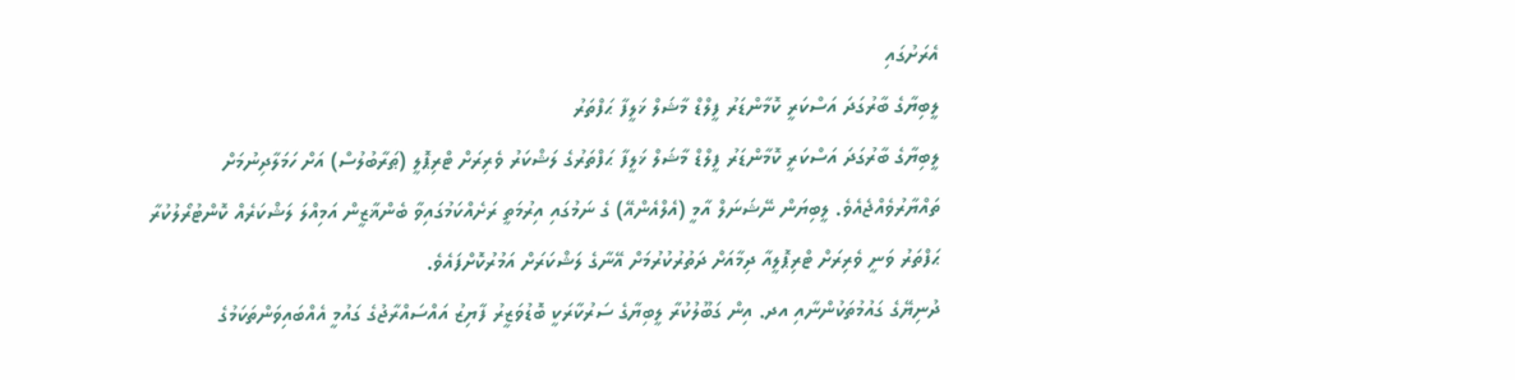އެރަށުގައި
ލީބިޔާގެ ބާރުގަދަ އަސްކަރީ ކޮމާންޑަރު ފީލްޑް މާޝަލް ޚަލީފާ ޙަފްތަރު
ލީބިޔާގެ ބާރުގަދަ އަސްކަރީ ކޮމާންޑަރު ފީލްޑް މާޝަލް ޚަލީފާ ޙަފްތަރުގެ ލަޝްކަރު ވެރިރަށް ޓްރިޕޮލީ (ޠަރާބުލުސް) އަށް ހަމަލާދިނުމަށް ތައްޔާރުވެއްޖެއެވެ. ލީބިޔަން ނޭޝަނަލް އާމީ (އެލްއެންއޭ) ގެ ނަމުގައި އިރުމަތީ ރަށެއްކަމުގައިވާ ބެންޣާޒީން އަމިއްލަ ލަޝްކަރެއް ކޮންޓުރޯލުކުރާ ޙަފްތަރު ވަނީ ވެރިރަށް ޓްރިޕޮލީއާ ދިމާއަށް ދަތުރުކުރުމަށް އޭނާގެ ލަޝްކަރަށް އަމުރުކޮށްފައެވެ.
ދުނިޔޭގެ ގައުމުތަކުންނާއި އދ. އިން ގަބޫލުކުރާ ލީބިޔާގެ ސަރުކާރަކީ ބޮޑުވަޒީރު ފާޔިޒު އައްސައްރާޖުގެ ގައުމީ އެއްބައިވަންތަކަމުގެ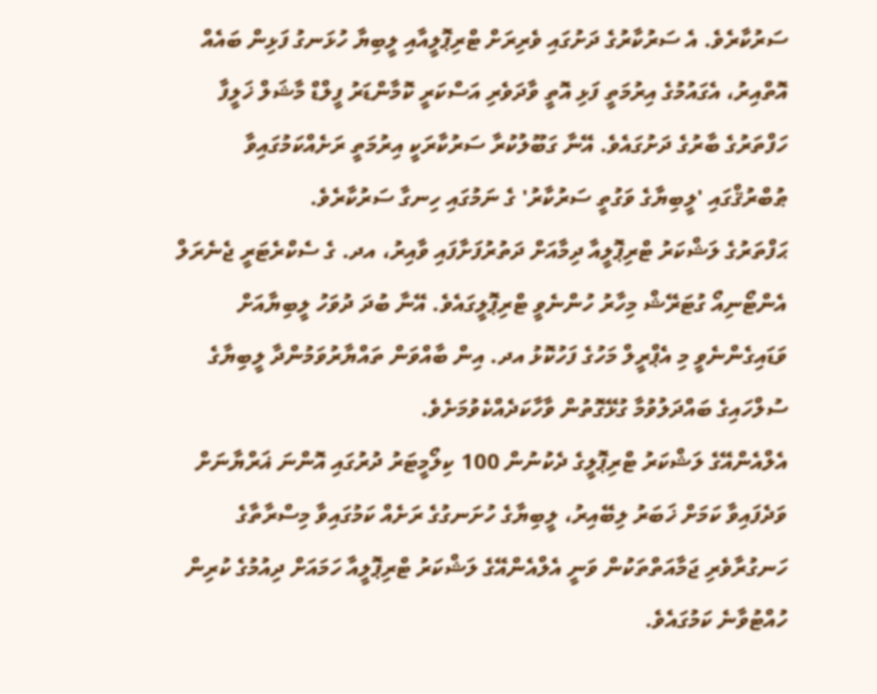ސަރުކާރެވެ. އެ ސަރުކާރުގެ ދަށުގައި ވެރިރަށް ޓްރިޕޮލީއާއި ލީބިޔާ ހުޅަނގު ފަޅިން ބައެއް އޮތްއިރު، އެގައުމުގެ އިރުމަތީ ފަޅި އޮތީ ވާދަވެރި އަސްކަރީ ކޮމާންޑަރު ފީލްޑް މާޝަލް ޚަލީފާ ހަފްތަރުގެ ބާރުގެ ދަށުގައެވެ. އޭނާ ގަބޫލުކުރާ ސަރުކާރަކީ އިރުމަތީ ރަށެއްކަމުގައިވާ ޠުބްރުޤްގައި 'ލީބިޔާގެ ވަގުތީ ސަރުކާރު' ގެ ނަމުގައި ހިނގާ ސަރުކާރެވެ.
ޙަފްތަރުގެ ލަޝްކަރު ޓްރިޕޮލީއާ ދިމާއަށް ދަތުރުފަށާފައި ވާއިރު، އދ. ގެ ސެކްރެޓަރީ ޖެނެރަލް އެންޓޯނިއޯ ގުޓަރޭޝް މިހާރު ހުންނެވީ ޓްރިޕޮލީގައެވެ. އޭނާ ބުދަ ދުވަހު ލީބިޔާއަށް ވަޑައިގެންނެވީ މި އެޕްރީލް މަހުގެ ފަހުކޮޅު އދ. އިން ބާއްވަން ތައްޔާރުވަމުންދާ ލީބިޔާގެ ސުލްހައިގެ ބައްދަލުވުމާ ގުޅޭގޮތުން ވާހާކަދެއްކެވުމަށެވެ.
އެލްއެންއޭގެ ލަޝްކަރު ޓްރިޕޮލީގެ ދެކުނުން 100 ކިލޯމީޓަރު ދުރުގައި އޮންނަ ޣަރްޔާނަށް ވަދެފައިވާ ކަމަށް ޚަބަރު ލިބޭއިރު، ލީބިޔާގެ ހުށަނގުގެ ރަށެއް ކަމުގައިވާ މިސްރާތާގެ ހަނގުރާވެރި ޖަމާއަތްތަކުން ވަނީ އެލްއެންއޭގެ ލަޝްކަރު ޓްރިޕޮލީއާ ހަމައަށް ދިއުމުގެ ކުރިން ހުއްޓުވާނެ ކަމުގައެވެ.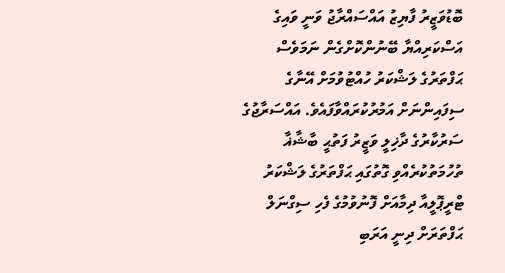ބޮޑުވަޒީރު ފާޔިޒު އައްސައްރާޖު ވަނީ ވައިގެ އަސްކަރިއްޔާ ބޭނުންކޮށްގެން ނަމަވެސް ޙަފްތަރުގެ ލަޝްކަރު ހުއްޓުވުމަށް އޭނާގެ ސިފައިންނަށް އަމުރުކުރައްވާފައެވެ. އައްސަރާޖުގެ ސަރުކާރުގެ ދާޚިލީ ވަޒީރު ފަތުޙީ ބާޝާޣާ ތުހުމަތުކުރެއްވި ގޮތުގައި ޙަފްތަރުގެ ލަޝްކަރު ޓްރީޕޮލީއާ ދިމާއަށް ފޮނުވުމުގެ ފެހި ސިގްނަލް ޙަފްތަރަށް ދިނީ އަރަބި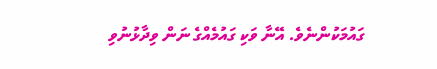ގައުމަކުންނެވެ. އޭނާ ވަކި ގައުމެއްގެ ނަން ވިދާޅުނުވި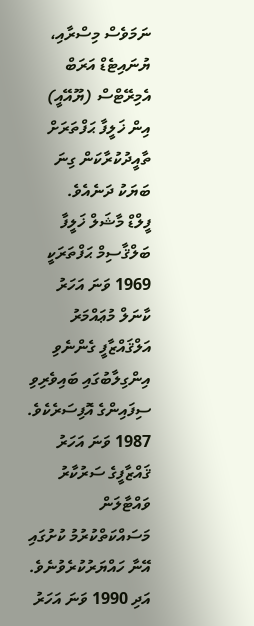ނަމަވެސް މިސްރާއި، ޔުނައިޓެޑް އަރަބް އެމިރޭޓްސް (ޔޫއޭއީ) އިން ޚަލީފާ ޙަފްތަރަށް ތާއީދުކުރާކަން ގިނަ ބަޔަކު ދަނެއެވެ.
ފީލްޑް މާޝަލް ޚަލީފާ ބަލްޤާސިމް ޙަފްތަރަކީ 1969 ވަނަ އަހަރު ކާނަލް މުޢައްމަރު އަލްޤައްޒާފީ ގެންނެވި އިންގިލާބުގައި ބައިވެރިވި ސިފައިންގެ އޮފިސަރެކެވެ. 1987 ވަނަ އަހަރު ޤައްޒާފީގެ ސަރުކާރު ވައްޓާލަން މަސައްކަތްކުރުމު ކުށުގައި އޭނާ ހައްޔަރުކުރެވުނެވެ. އަދި 1990 ވަނަ އަހަރު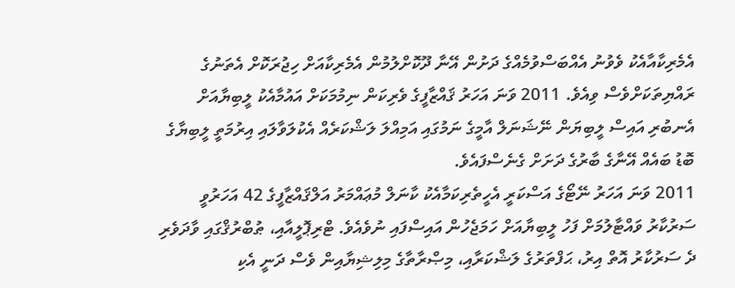އެމެރިކާއާއެކު ވެވުނު އެއްބަސްވުމެއްގެ ދަށުން އޭނާ ދޫކޮށްލުމުން އެމެރިކާއަށް ހިޖުރަކޮށް އެތަނުގެ ރައްޔިތަކަށްވެސް ވިއެވެ. 2011 ވަނަ އަހަރު ޤައްޒާފީގެ ވެރިކަން ނިމުމަކަށް އައުމާއެކު ލީބިޔާއަށް އެނބުރި އައިސް ލީބިޔަން ނޭޝަނަލް އާމީގެ ނަމުގައި އަމިއްލަ ލަޝްކަރެއް އެކުލަވާލައި އިރުމަތީ ލީބިޔާގެ ބޮޑު ބައެއް އޭނާގެ ބާރުގެ ދަށަށް ގެނެސްފައެވެ.
2011 ވަނަ އަހަރު ނޭޓޯގެ އަސްކަރީ އެހީތެރިކަމާއެކު ކާނަލް މުޢައްމަރު އަލްޤައްޒާފީގެ 42 އަހަރުވީ ސަރުކާރު ވައްޓާލުމަށް ފަހު ލީބިޔާއަށް ހަމަޖެހުން އައިސްފައި ނުވެއެވެ. ޓްރިޕޮލީއާއި، ޠުބްރުޤްގައި ވާދަވެރި ދެ ސަރުކާރު އޮތް އިރު، ޙަފްތަރުގެ ލަޝްކަރާއި، މިޞްރާތާގެ މިލިޝިޔާއިން ވެސް ދަނީ އެކި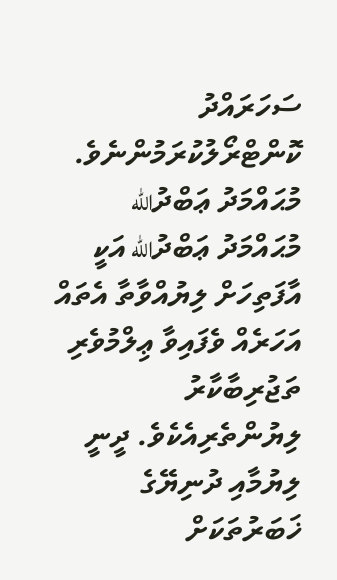ސަހަރައްދު ކޮންޓްރޯލުކުރަމުންނެވެ.
މުޙައްމަދު ޢަބްދުالله
މުޙައްމަދު ޢަބްދުالله އަކީ އާފަތިހަށް ލިޔުއްވާތާ އެތައް އަހަރެއް ވެފައިވާ ޢިލްމުވެރި ތަޖުރިބާކާރު ލިޔުންތެރިއެކެވެ. ދީނީ ލިޔުމާއި ދުނިޔޭގެ ޚަބަރުތަކަށް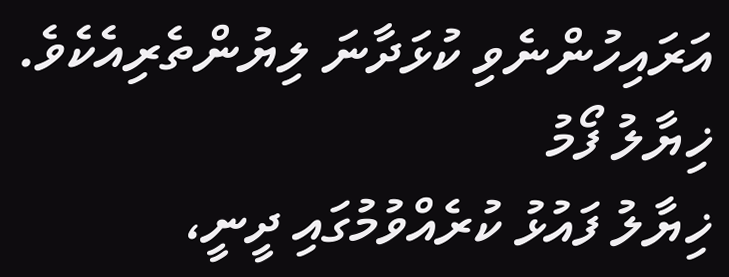އަރައިހުންނެވި ކުޅަދާނަ ލިޔުންތެރިއެކެވެ.
ޚިޔާލު ފޯމު
ޚިޔާލު ފައުޅު ކުރެއްވުމުގައި ދީނީ،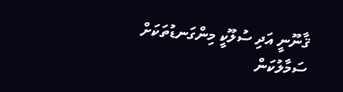ޤާނޫނީ އަދި ސުލޫކީ މިންގަނޑުތަކަށް ސަމާލުކަން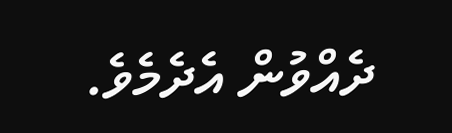ދެއްވުން އެދެމެވެ.